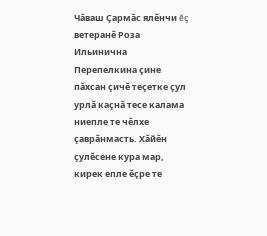Чăваш Çармăс ялĕнчи ĕç ветеранĕ Роза Ильинична Перепелкина çине пăхсан çичĕ теçетке çул урлă каçнă тесе калама ниепле те чĕлхе çаврăнмасть. Хăйĕн çулĕсене кура мар, кирек епле ĕçре те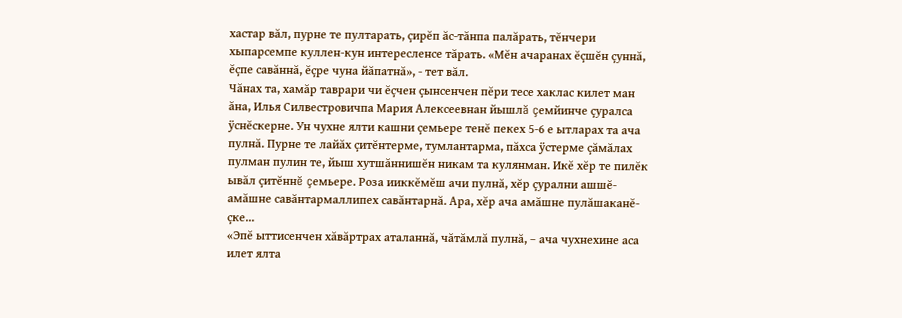хастар вăл, пурне те пултарать, çирĕп ăс-тăнпа палăрать, тĕнчери хыпарсемпе куллен-кун интересленсе тăрать. «Мĕн ачаранах ĕçшĕн çуннă, ĕçпе савăннă, ĕçре чуна йăпатнă», - тет вăл.
Чăнах та, хамăр таврари чи ĕçчен çынсенчен пĕри тесе хаклас килет ман ăна, Илья Силвестровичпа Мария Алексеевнан йышлă çемйинче çуралса ÿснĕскерне. Ун чухне ялти кашни çемьере тенĕ пекех 5-6 е ытларах та ача пулнă. Пурне те лайăх çитĕнтерме, тумлантарма, пăхса ÿстерме çăмăлах пулман пулин те, йыш хутшăннишĕн никам та кулянман. Икĕ хĕр те пилĕк ывăл çитĕннĕ çемьере. Роза ииккĕмĕш ачи пулнă, хĕр çурални ашшĕ-амăшне савăнтармаллипех савăнтарнă. Ара, хĕр ача амăшне пулăшаканĕ-çке...
«Эпĕ ыттисенчен хăвăртрах аталаннă, чăтăмлă пулнă, – ача чухнехине аса илет ялта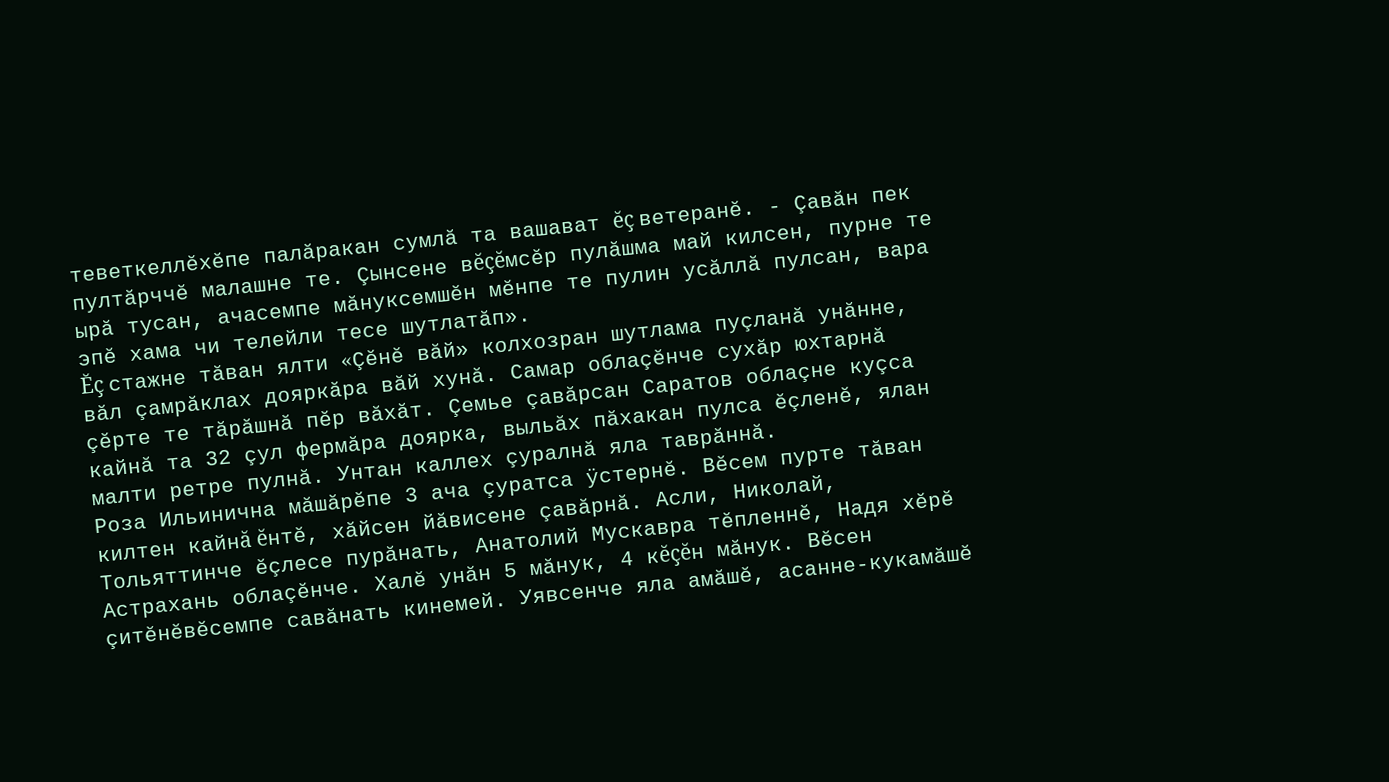теветкеллĕхĕпе палăракан сумлă та вашават ĕç ветеранĕ. - Çавăн пек пултăрччĕ малашне те. Çынсене вĕçĕмсĕр пулăшма май килсен, пурне те ырă тусан, ачасемпе мăнуксемшĕн мĕнпе те пулин усăллă пулсан, вара эпĕ хама чи телейли тесе шутлатăп».
Ĕç стажне тăван ялти «Çĕнĕ вăй» колхозран шутлама пуçланă унăнне, вăл çамрăклах дояркăра вăй хунă. Самар облаçĕнче сухăр юхтарнă çĕрте те тăрăшнă пĕр вăхăт. Çемье çавăрсан Саратов облаçне куçса кайнă та 32 çул фермăра доярка, выльăх пăхакан пулса ĕçленĕ, ялан малти ретре пулнă. Унтан каллех çуралнă яла таврăннă.
Роза Ильинична мăшăрĕпе 3 ача çуратса ÿстернĕ. Вĕсем пурте тăван килтен кайнă ĕнтĕ, хăйсен йăвисене çавăрнă. Асли, Николай, Тольяттинче ĕçлесе пурăнать, Анатолий Мускавра тĕпленнĕ, Надя хĕрĕ Астрахань облаçĕнче. Халĕ унăн 5 мăнук, 4 кĕçĕн мăнук. Вĕсен çитĕнĕвĕсемпе савăнать кинемей. Уявсенче яла амăшĕ, асанне-кукамăшĕ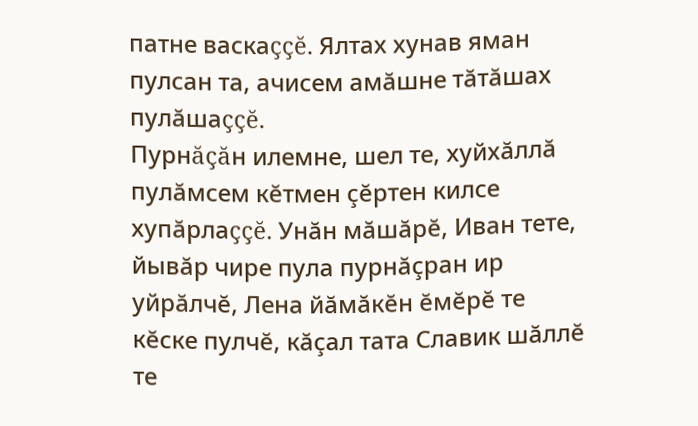патне васкаççĕ. Ялтах хунав яман пулсан та, ачисем амăшне тăтăшах пулăшаççĕ.
Пурнăçăн илемне, шел те, хуйхăллă пулăмсем кĕтмен çĕртен килсе хупăрлаççĕ. Унăн мăшăрĕ, Иван тете, йывăр чире пула пурнăçран ир уйрăлчĕ, Лена йăмăкĕн ĕмĕрĕ те кĕске пулчĕ, кăçал тата Славик шăллĕ те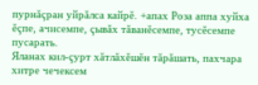пурнăçран уйрăлса кайрĕ. +апах Роза аппа хуйха ĕçпе, ачисемпе, çывăх тăванĕсемпе, тусĕсемпе пусарать.
Яланах кил-çурт хăтлăхĕшĕн тăрăшать, пахчара хитре чечексем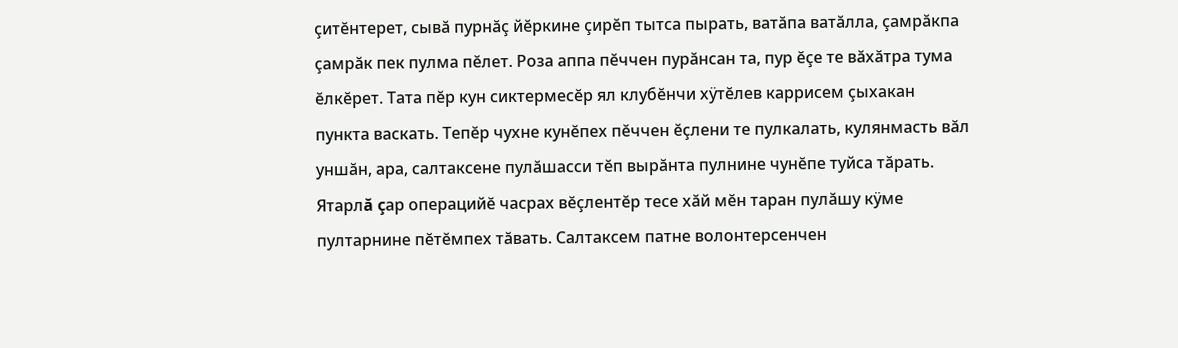çитĕнтерет, сывă пурнăç йĕркине çирĕп тытса пырать, ватăпа ватăлла, çамрăкпа çамрăк пек пулма пĕлет. Роза аппа пĕччен пурăнсан та, пур ĕçе те вăхăтра тума ĕлкĕрет. Тата пĕр кун сиктермесĕр ял клубĕнчи хÿтĕлев каррисем çыхакан пункта васкать. Тепĕр чухне кунĕпех пĕччен ĕçлени те пулкалать, кулянмасть вăл уншăн, ара, салтаксене пулăшасси тĕп вырăнта пулнине чунĕпе туйса тăрать.
Ятарлă çар операцийĕ часрах вĕçлентĕр тесе хăй мĕн таран пулăшу кÿме пултарнине пĕтĕмпех тăвать. Салтаксем патне волонтерсенчен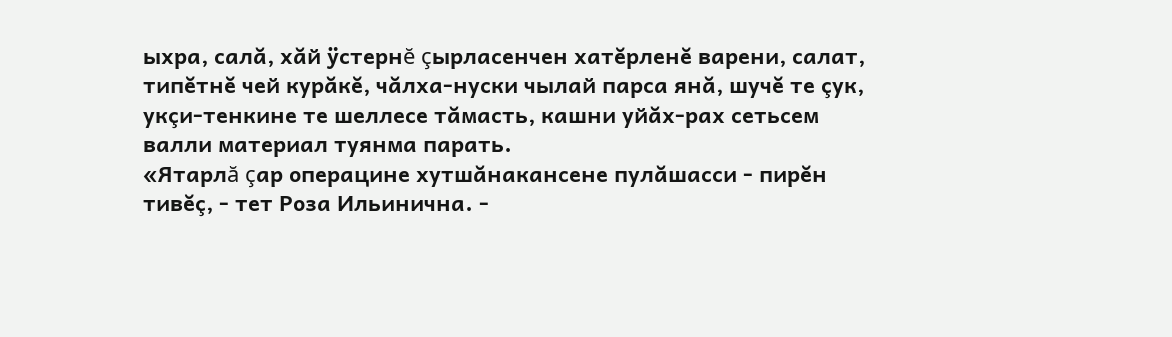ыхра, салă, хăй ÿстернĕ çырласенчен хатĕрленĕ варени, салат, типĕтнĕ чей курăкĕ, чăлха-нуски чылай парса янă, шучĕ те çук, укçи-тенкине те шеллесе тăмасть, кашни уйăх-рах сетьсем валли материал туянма парать.
«Ятарлă çар операцине хутшăнакансене пулăшасси - пирĕн тивĕç, - тет Роза Ильинична. -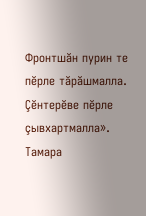Фронтшăн пурин те пĕрле тăрăшмалла. Çĕнтерĕве пĕрле çывхартмалла».
Тамара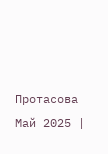Протасова
Май 2025 |